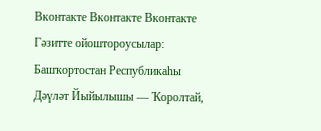Вконтакте Вконтакте Вконтакте
Гәзитте ойоштороусылар:
Башҡортостан Республикаһы
Дәүләт Йыйылышы — Ҡоролтай,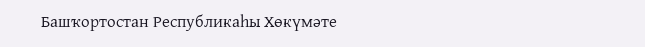Башҡортостан Республикаһы Хөкүмәте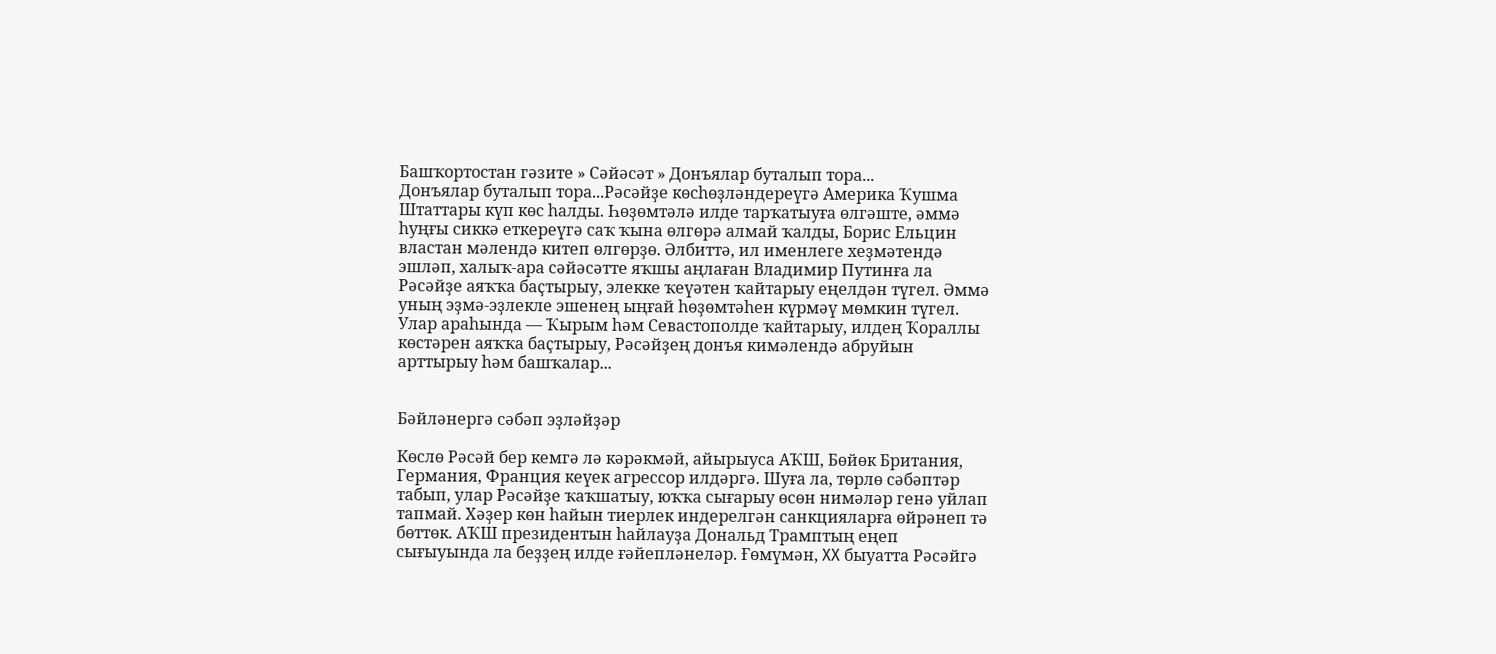Башҡортостан гәзите » Сәйәсәт » Донъялар буталып тора...
Донъялар буталып тора...Рәсәйҙе көсһөҙләндереүгә Америка Ҡушма Штаттары күп көс һалды. Һөҙөмтәлә илде тарҡатыуға өлгәште, әммә һуңғы сиккә еткереүгә саҡ ҡына өлгөрә алмай ҡалды, Борис Ельцин властан мәлендә китеп өлгөрҙө. Әлбиттә, ил именлеге хеҙмәтендә эшләп, халыҡ-ара сәйәсәтте яҡшы аңлаған Владимир Путинға ла Рәсәйҙе аяҡҡа баҫтырыу, элекке ҡеүәтен ҡайтарыу еңелдән түгел. Әммә уның эҙмә-эҙлекле эшенең ыңғай һөҙөмтәһен күрмәү мөмкин түгел. Улар араһында — Ҡырым һәм Севастополде ҡайтарыу, илдең Ҡораллы көстәрен аяҡҡа баҫтырыу, Рәсәйҙең донъя кимәлендә абруйын арттырыу һәм башҡалар...


Бәйләнергә сәбәп эҙләйҙәр

Көслө Рәсәй бер кемгә лә кәрәкмәй, айырыуса АҠШ, Бөйөк Британия, Германия, Франция кеүек агрессор илдәргә. Шуға ла, төрлө сәбәптәр табып, улар Рәсәйҙе ҡаҡшатыу, юҡҡа сығарыу өсөн нимәләр генә уйлап тапмай. Хәҙер көн һайын тиерлек индерелгән санкцияларға өйрәнеп тә бөттөк. АҠШ президентын һайлауҙа Дональд Трамптың еңеп сығыуында ла беҙҙең илде ғәйепләнеләр. Ғөмүмән, XX быуатта Рәсәйгә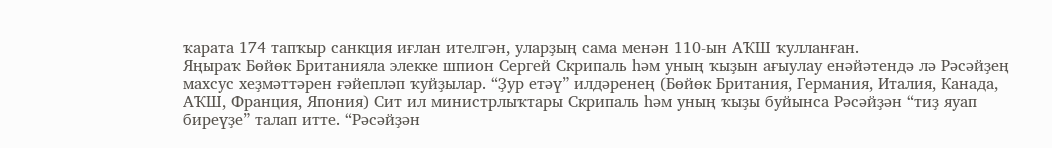ҡарата 174 тапҡыр санкция иғлан ителгән, уларҙың сама менән 110-ын АҠШ ҡулланған.
Яңыраҡ Бөйөк Британияла элекке шпион Сергей Скрипаль һәм уның ҡыҙын ағыулау енәйәтендә лә Рәсәйҙең махсус хеҙмәттәрен ғәйепләп ҡуйҙылар. “Ҙур етәү” илдәренең (Бөйөк Британия, Германия, Италия, Канада, АҠШ, Франция, Япония) Сит ил министрлыҡтары Скрипаль һәм уның ҡыҙы буйынса Рәсәйҙән “тиҙ яуап биреүҙе” талап итте. “Рәсәйҙән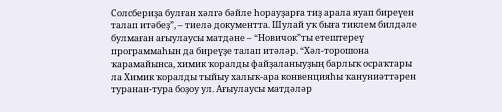Солсбериҙа булған хәлгә бәйле һорауҙарға тиҙ арала яуап биреүен талап итәбеҙ”, – тиелә документта. Шулай уҡ быға тиклем билдәле булмаған ағыулаусы матдәне – “Новичок”ты етештереү программаһын да биреүҙе талап итәләр. “Хәл-торошона ҡарамайынса, химик ҡоралды файҙаланыуҙың барлыҡ осраҡтары ла Химик ҡоралды тыйыу халыҡ-ара конвенцияһы ҡануниәттәрен туранан-тура боҙоу ул. Ағыулаусы матдәләр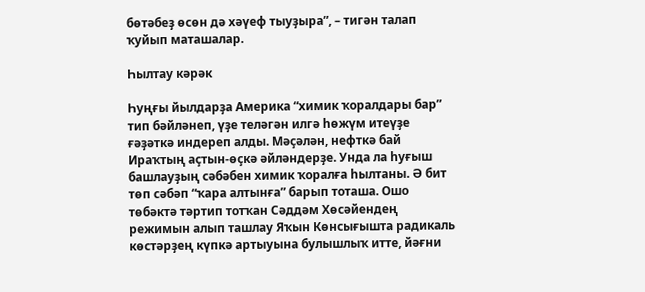бөтәбеҙ өсөн дә хәүеф тыуҙыра”, – тигән талап ҡуйып маташалар.

Һылтау кәрәк

Һуңғы йылдарҙа Америка “химик ҡоралдары бар” тип бәйләнеп, үҙе теләгән илгә һөжүм итеүҙе ғәҙәткә индереп алды. Мәҫәлән, нефткә бай Ираҡтың аҫтын-өҫкә әйләндерҙе. Унда ла һуғыш башлауҙың сәбәбен химик ҡоралға һылтаны. Ә бит төп сәбәп “ҡара алтынға” барып тоташа. Ошо төбәктә тәртип тотҡан Сәддәм Хөсәйендең режимын алып ташлау Яҡын Көнсығышта радикаль көстәрҙең күпкә артыуына булышлыҡ итте, йәғни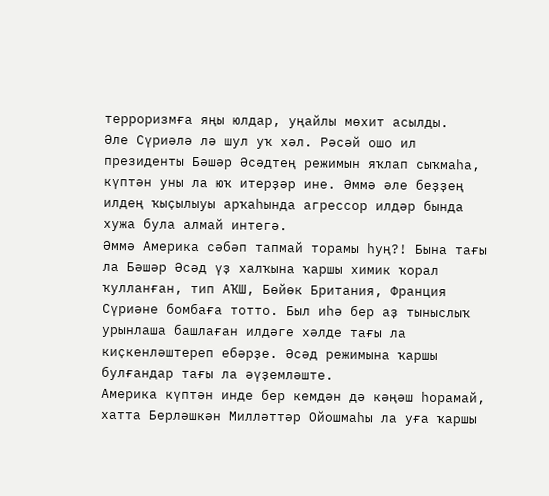терроризмға яңы юлдар, уңайлы мөхит асылды.
Әле Сүриәлә лә шул уҡ хәл. Рәсәй ошо ил президенты Бәшәр Әсәдтең режимын яҡлап сыҡмаһа, күптән уны ла юҡ итерҙәр ине. Әммә әле беҙҙең илдең ҡыҫылыуы арҡаһында агрессор илдәр бында хужа була алмай интегә.
Әммә Америка сәбәп тапмай торамы һуң?! Бына тағы ла Бәшәр Әсәд үҙ халҡына ҡаршы химик ҡорал ҡулланған, тип АҠШ, Бөйөк Британия, Франция Сүриәне бомбаға тотто. Был иһә бер аҙ тыныслыҡ урынлаша башлаған илдәге хәлде тағы ла киҫкенләштереп ебәрҙе. Әсәд режимына ҡаршы булғандар тағы ла әүҙемләште.
Америка күптән инде бер кемдән дә кәңәш һорамай, хатта Берләшкән Милләттәр Ойошмаһы ла уға ҡаршы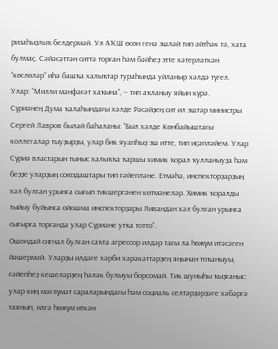ризаһыҙлыҡ белдермәй. Ул АҠШ өсөн генә эшләй тип әйтһәк тә, хата булмаҫ. Сәйәсәттән ситтә торған һәм бәйһеҙ этте хәтерләткән “көслөләр” иһә башҡа халыҡтар тураһында уйланыр хәлдә түгел. Улар: “Милли мәнфәғәт хаҡына”, – тип аҡланыу яйын күрә.
Сүриәнең Дума ҡалаһындағы хәлде Рәсәйҙең сит ил эштәр министры Сергей Лавров былай баһаланы: “Был хәлде Көнбайыштағы коллегалар тыуҙырҙы, улар бик яуапһыҙ эш итте, тип иҫәпләйем. Улар Сүриә властарын тыныс халыҡҡа ҡаршы химик ҡорал ҡулланыуҙа һәм беҙҙе уларҙың союздаштары тип ғәйепләне. Етмәһә, инспекторҙарҙың хәл булған урынға сығып тикшергәнен көтмәнеләр. Химик ҡоралды тыйыу буйынса ойошма инспекторҙары Ливандан хәл булған урынға сығырға торғанда улар Сүриәне утҡа тотто”.
Ошондай сигнал булған саҡта агрессор илдәр тағы ла һөжүм итәсәген йәшермәй. Уларҙы илдәге хәрби хәрәкәттәрҙең яңынан тоҡаныуы, ғәйепһеҙ кешеләрҙең һәләк булыуы борсомай. Тик шуныһы ҡыҙғаныс: улар киң мәғлүмәт сараларындағы һәм социаль селтәрҙәрҙәге хәбәргә таянып, илгә һөжүм иткән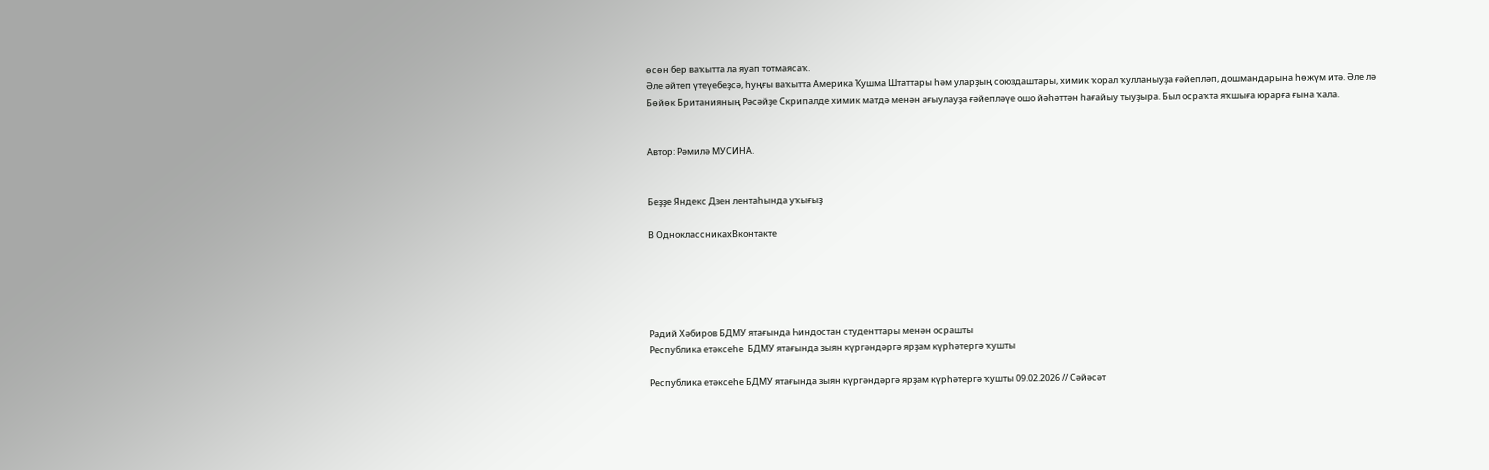өсөн бер ваҡытта ла яуап тотмаясаҡ.
Әле әйтеп үтеүебеҙсә, һуңғы ваҡытта Америка Ҡушма Штаттары һәм уларҙың союздаштары, химик ҡорал ҡулланыуҙа ғәйепләп, дошмандарына һөжүм итә. Әле лә Бөйөк Британияның Рәсәйҙе Скрипалде химик матдә менән ағыулауҙа ғәйепләүе ошо йәһәттән һағайыу тыуҙыра. Был осраҡта яҡшыға юрарға ғына ҡала.


Автор: Рәмилә МУСИНА.


Беҙҙе Яндекс Дзен лентаһында уҡығыҙ

В ОдноклассникахВконтакте





Радий Хәбиров БДМУ ятағында Һиндостан студенттары менән осрашты
Республика етәксеһе  БДМУ ятағында зыян күргәндәргә ярҙам күрһәтергә ҡушты

Республика етәксеһе БДМУ ятағында зыян күргәндәргә ярҙам күрһәтергә ҡушты 09.02.2026 // Сәйәсәт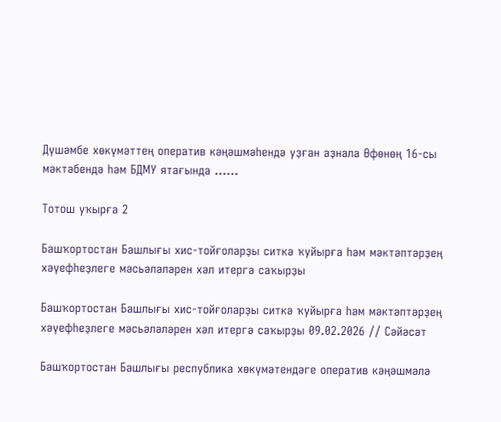Дүшәмбе хөкүмәттең оператив кәңәшмәһендә уҙған аҙнала Өфөнөң 16-сы мәктәбендә һәм БДМУ ятағында ......

Тотош уҡырға 2

Башҡортостан Башлығы хис-тойғоларҙы ситкә ҡуйырға һәм мәктәптәрҙең хәүефһеҙлеге мәсьәләләрен хәл итергә саҡырҙы

Башҡортостан Башлығы хис-тойғоларҙы ситкә ҡуйырға һәм мәктәптәрҙең хәүефһеҙлеге мәсьәләләрен хәл итергә саҡырҙы 09.02.2026 // Сәйәсәт

Башҡортостан Башлығы республика хөкүмәтендәге оператив кәңәшмәлә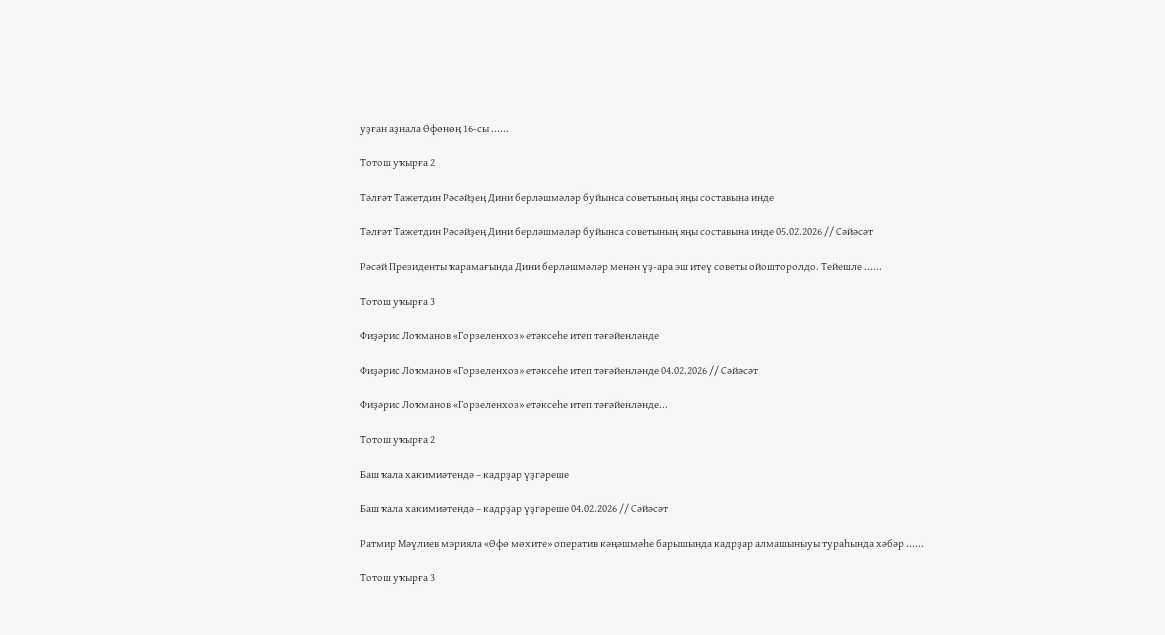уҙған аҙнала Өфөнөң 16-сы ......

Тотош уҡырға 2

Тәлғәт Тажетдин Рәсәйҙең Дини берләшмәләр буйынса советының яңы составына инде

Тәлғәт Тажетдин Рәсәйҙең Дини берләшмәләр буйынса советының яңы составына инде 05.02.2026 // Сәйәсәт

Рәсәй Президенты ҡарамағында Дини берләшмәләр менән үҙ-ара эш итеү советы ойошторолдо. Тейешле ......

Тотош уҡырға 3

Фиҙәрис Лоҡманов «Горзеленхоз» етәксеһе итеп тәғәйенләнде

Фиҙәрис Лоҡманов «Горзеленхоз» етәксеһе итеп тәғәйенләнде 04.02.2026 // Сәйәсәт

Фиҙәрис Лоҡманов «Горзеленхоз» етәксеһе итеп тәғәйенләнде...

Тотош уҡырға 2

Баш ҡала хакимиәтендә – кадрҙар үҙгәреше

Баш ҡала хакимиәтендә – кадрҙар үҙгәреше 04.02.2026 // Сәйәсәт

Ратмир Мәүлиев мэрияла «Өфө мөхите» оператив кәңәшмәһе барышында кадрҙар алмашыныуы тураһында хәбәр ......

Тотош уҡырға 3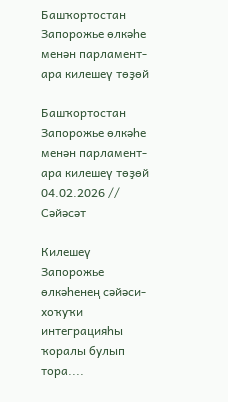Башҡортостан Запорожье өлкәһе менән парламент-ара килешеү төҙөй

Башҡортостан Запорожье өлкәһе менән парламент-ара килешеү төҙөй 04.02.2026 // Сәйәсәт

Килешеү Запорожье өлкәһенең сәйәси-хоҡуҡи интеграцияһы ҡоралы булып тора....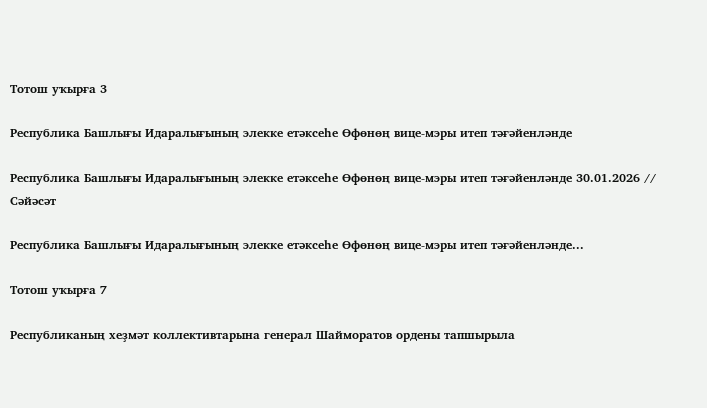Тотош уҡырға 3

Республика Башлығы Идаралығының элекке етәксеһе Өфөнөң вице-мэры итеп тәғәйенләнде

Республика Башлығы Идаралығының элекке етәксеһе Өфөнөң вице-мэры итеп тәғәйенләнде 30.01.2026 // Сәйәсәт

Республика Башлығы Идаралығының элекке етәксеһе Өфөнөң вице-мэры итеп тәғәйенләнде...

Тотош уҡырға 7

Республиканың хеҙмәт коллективтарына генерал Шайморатов ордены тапшырыла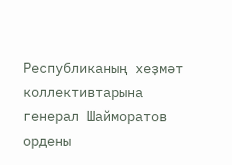Республиканың хеҙмәт коллективтарына генерал Шайморатов ордены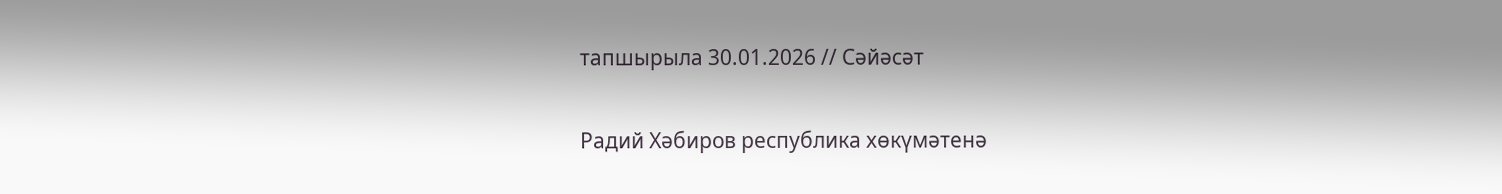тапшырыла 30.01.2026 // Сәйәсәт

Радий Хәбиров республика хөкүмәтенә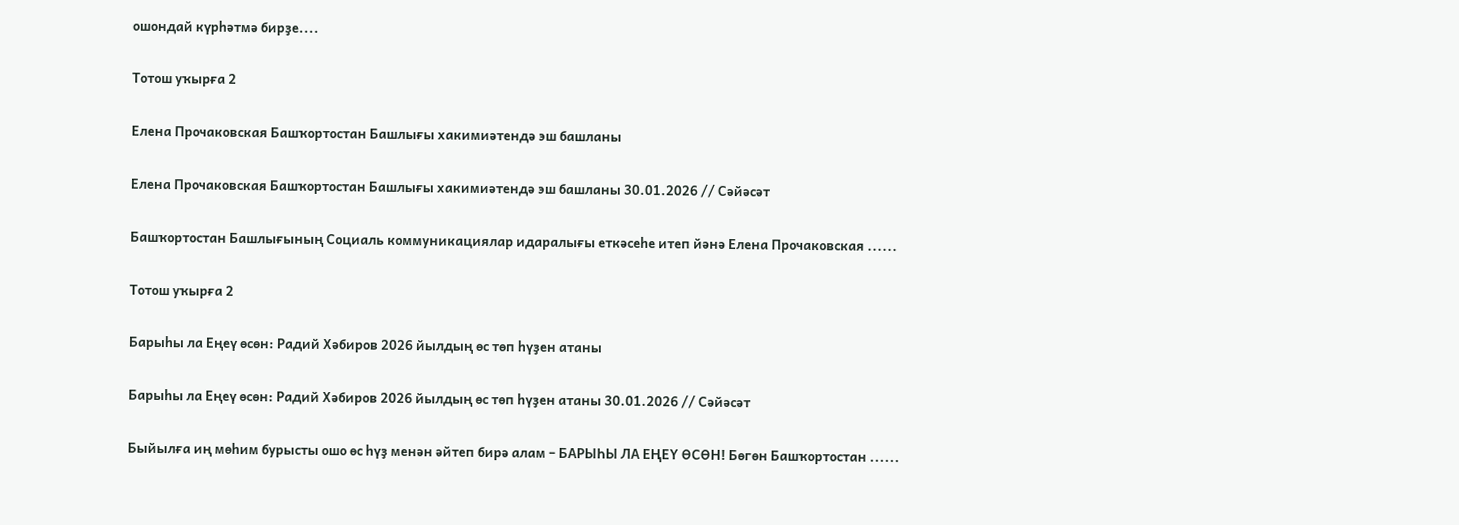ошондай күрһәтмә бирҙе....

Тотош уҡырға 2

Елена Прочаковская Башҡортостан Башлығы хакимиәтендә эш башланы

Елена Прочаковская Башҡортостан Башлығы хакимиәтендә эш башланы 30.01.2026 // Сәйәсәт

Башҡортостан Башлығының Социаль коммуникациялар идаралығы еткәсеһе итеп йәнә Елена Прочаковская ......

Тотош уҡырға 2

Барыһы ла Еңеү өсөн: Радий Хәбиров 2026 йылдың өс төп һүҙен атаны

Барыһы ла Еңеү өсөн: Радий Хәбиров 2026 йылдың өс төп һүҙен атаны 30.01.2026 // Сәйәсәт

Быйылға иң мөһим бурысты ошо өс һүҙ менән әйтеп бирә алам – БАРЫҺЫ ЛА ЕҢЕҮ ӨСӨН! Бөгөн Башҡортостан ......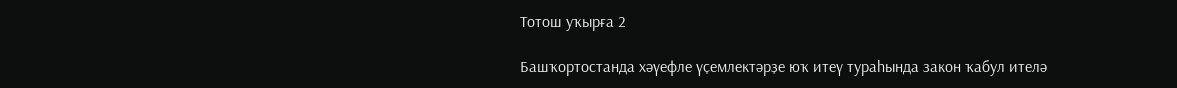Тотош уҡырға 2

Башҡортостанда хәүефле үҫемлектәрҙе юҡ итеү тураһында закон ҡабул ителә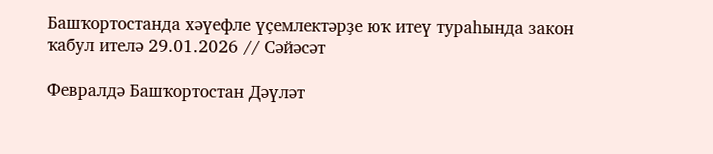Башҡортостанда хәүефле үҫемлектәрҙе юҡ итеү тураһында закон ҡабул ителә 29.01.2026 // Сәйәсәт

Февралдә Башҡортостан Дәүләт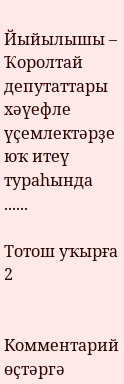Йыйылышы – Ҡоролтай депутаттары хәүефле үҫемлектәрҙе юҡ итеү тураһында ......

Тотош уҡырға 2


Комментарий өҫтәргә